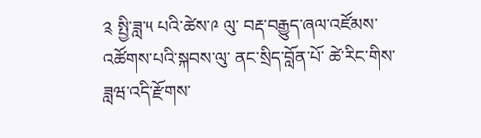༉ སྤྱི་ཟླ་༥ པའི་ཚེས་༩ ལུ་ བརྡ་བརྒྱུད་ཞལ་འཛོམས་འཚོགས་པའི་སྐབས་ལུ་ ནང་སྲིད་བློན་པོ་ ཚེ་རིང་གིས་ ཟླཝ་འདི་རྫོགས་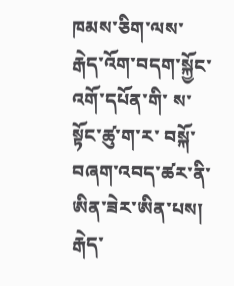ཁམས་ཅིག་ལས་ རྒེད་འོག་བདག་སྐྱོང་འགོ་དཔོན་གི་ ས་སྟོང་ཚུ་ག་ར་ བསྐོ་བཞག་འབད་ཚར་ནི་ཨིན་ཟེར་ཨིན་པས།
རྒེད་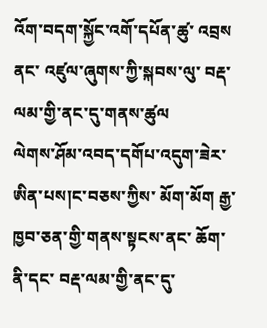འོག་བདག་སྐྱོང་འགོ་དཔོན་ཚུ་ འབྲས ནང་ འཛུལ་ཞུགས་ཀྱི་སྐབས་ལུ་ བརྡ་ལམ་གྱི་ནང་དུ་གནས་ཚུལ
ལེགས་ཤོམ་འབད་དགོཔ་འདུག་ཟེར་ཨིན་པས།ང་བཅས་ཀྱིས་ མོག་མོག རྒྱ་ཁྱབ་ཅན་གྱི་གནས་སྟངས་ནང་ ཆོག་ནི་དང་ བརྡ་ལམ་གྱི་ནང་དུ་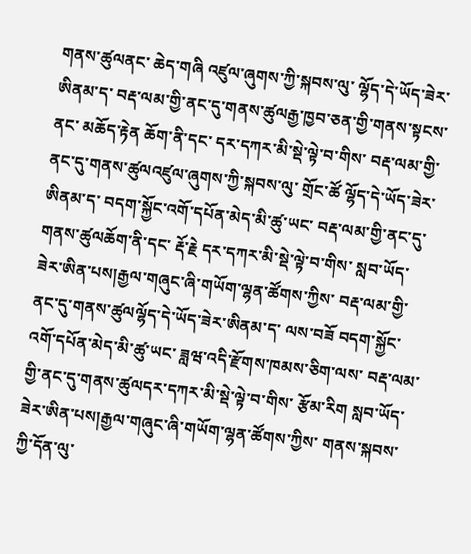གནས་ཚུལནང་ ཆེད་གཞི འཛུལ་ཞུགས་ཀྱི་སྐབས་ལུ་ ལྷོད་དེ་ཡོད་ཟེར་ཨིནམ་ད་ བརྡ་ལམ་གྱི་ནང་དུ་གནས་ཚུལརྒྱ་ཁྱབ་ཅན་གྱི་གནས་སྟངས་ནང་ མཆོད་རྟེན ཆོག་ནི་དང་ དར་དཀར་མི་སྡེ་ལྟེ་བ་གིས་ བརྡ་ལམ་གྱི་ནང་དུ་གནས་ཚུལའཛུལ་ཞུགས་ཀྱི་སྐབས་ལུ་ གྲོང་ཚོ ལྷོད་དེ་ཡོད་ཟེར་ཨིནམ་ད་ བདག་སྐྱོང་འགོ་དཔོན་མེད་མི་ཚུ་ཡང་ བརྡ་ལམ་གྱི་ནང་དུ་གནས་ཚུལཆོག་ནི་དང་ རྡོ་རྗེ དར་དཀར་མི་སྡེ་ལྟེ་བ་གིས་ སླབ་ཡོད་ཟེར་ཨིན་པས།རྒྱལ་གཞུང་ཞི་གཡོག་ལྷན་ཚོགས་ཀྱིས་ བརྡ་ལམ་གྱི་ནང་དུ་གནས་ཚུལལྷོད་དེ་ཡོད་ཟེར་ཨིནམ་ད་ ལས་བཟོ བདག་སྐྱོང་འགོ་དཔོན་མེད་མི་ཚུ་ཡང་ ཟླཝ་འདི་རྫོགས་ཁམས་ཅིག་ལས་ བརྡ་ལམ་གྱི་ནང་དུ་གནས་ཚུལདར་དཀར་མི་སྡེ་ལྟེ་བ་གིས་ རྩོམ་རིག སླབ་ཡོད་ཟེར་ཨིན་པས།རྒྱལ་གཞུང་ཞི་གཡོག་ལྷན་ཚོགས་ཀྱིས་ གནས་སྐབས་ཀྱི་དོན་ལུ་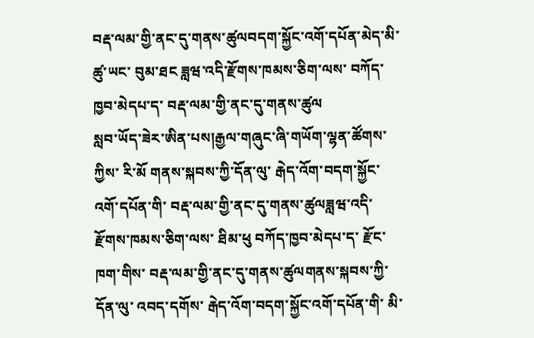བརྡ་ལམ་གྱི་ནང་དུ་གནས་ཚུལབདག་སྐྱོང་འགོ་དཔོན་མེད་མི་ཚུ་ཡང་ བུམ་ཐང ཟླཝ་འདི་རྫོགས་ཁམས་ཅིག་ལས་ བཀོད་ཁྱབ་མེདཔ་ད་ བརྡ་ལམ་གྱི་ནང་དུ་གནས་ཚུལ
སླབ་ཡོད་ཟེར་ཨིན་པས།རྒྱལ་གཞུང་ཞི་གཡོག་ལྷན་ཚོགས་ཀྱིས་ རི་མོ གནས་སྐབས་ཀྱི་དོན་ལུ་ རྒེད་འོག་བདག་སྐྱོང་འགོ་དཔོན་གི་ བརྡ་ལམ་གྱི་ནང་དུ་གནས་ཚུལཟླཝ་འདི་རྫོགས་ཁམས་ཅིག་ལས་ ཐིམ་ཕུ བཀོད་ཁྱབ་མེདཔ་ད་ རྫོང་ཁག་གིས་ བརྡ་ལམ་གྱི་ནང་དུ་གནས་ཚུལགནས་སྐབས་ཀྱི་དོན་ལུ་ འབད་དགོས་ རྒེད་འོག་བདག་སྐྱོང་འགོ་དཔོན་གི་ མི་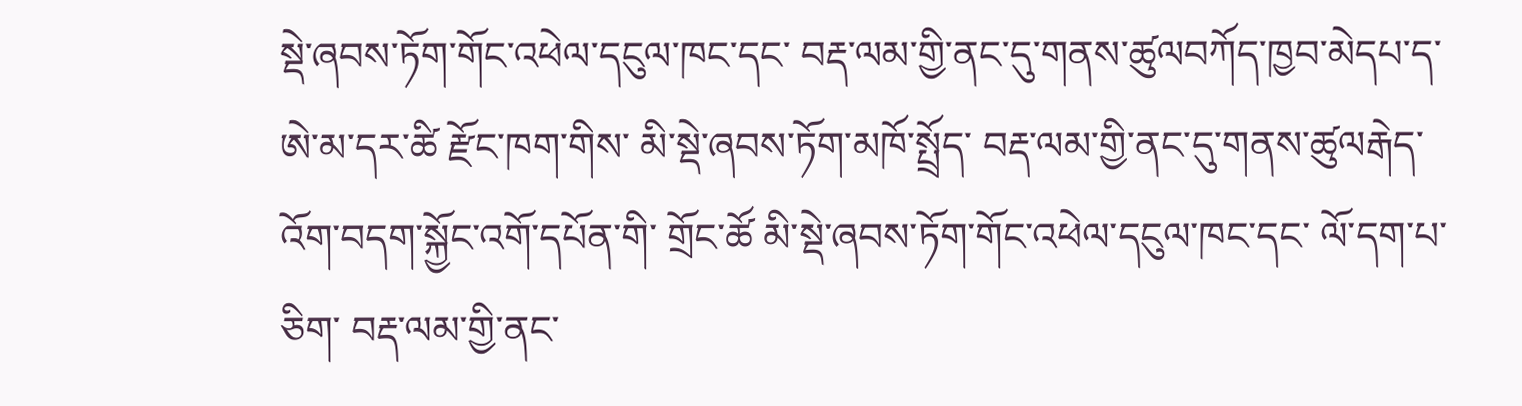སྡེ་ཞབས་ཏོག་གོང་འཕེལ་དངུལ་ཁང་དང་ བརྡ་ལམ་གྱི་ནང་དུ་གནས་ཚུལབཀོད་ཁྱབ་མེདཔ་ད་ ཨེ་མ་དར་ཚི རྫོང་ཁག་གིས་ མི་སྡེ་ཞབས་ཏོག་མཁོ་སྤྲོད་ བརྡ་ལམ་གྱི་ནང་དུ་གནས་ཚུལརྒེད་འོག་བདག་སྐྱོང་འགོ་དཔོན་གི་ གྲོང་ཚོ མི་སྡེ་ཞབས་ཏོག་གོང་འཕེལ་དངུལ་ཁང་དང་ ལོ་དག་པ་ཅིག་ བརྡ་ལམ་གྱི་ནང་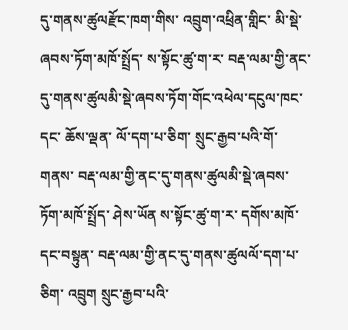དུ་གནས་ཚུལརྫོང་ཁག་གིས་ འབྲུག་འཕྲིན་གླིང་ མི་སྡེ་ཞབས་ཏོག་མཁོ་སྤྲོད་ ས་སྟོང་ཚུ་ག་ར་ བརྡ་ལམ་གྱི་ནང་དུ་གནས་ཚུལམི་སྡེ་ཞབས་ཏོག་གོང་འཕེལ་དངུལ་ཁང་དང་ ཆོས་ལྡན་ ལོ་དག་པ་ཅིག་ སྲུང་རྒྱབ་པའི་གོ་གནས་ བརྡ་ལམ་གྱི་ནང་དུ་གནས་ཚུལམི་སྡེ་ཞབས་ཏོག་མཁོ་སྤྲོད་ ཤེས་ཡོན ས་སྟོང་ཚུ་ག་ར་ དགོས་མཁོ་དང་བསྟུན་ བརྡ་ལམ་གྱི་ནང་དུ་གནས་ཚུལལོ་དག་པ་ཅིག་ འབྲུག སྲུང་རྒྱབ་པའི་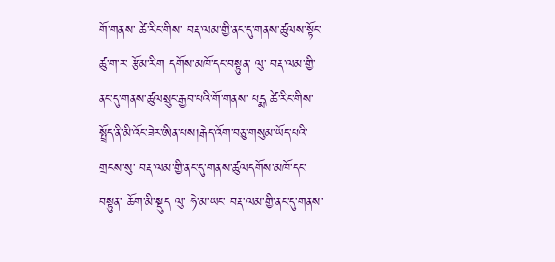གོ་གནས་ ཚེ་རིང་གིས་ བརྡ་ལམ་གྱི་ནང་དུ་གནས་ཚུལས་སྟོང་ཚུ་ག་ར་ རྩོམ་རིག དགོས་མཁོ་དང་བསྟུན་ ལུ་ བརྡ་ལམ་གྱི་ནང་དུ་གནས་ཚུལསྲུང་རྒྱབ་པའི་གོ་གནས་ པདྨ ཚེ་རིང་གིས་ སྤྲོད་ནི་མི་འོང་ཟེར་ཨིན་པས།རྒེད་འོག་བཅུ་གསུམ་ཡོད་པའི་གྲངས་སུ་ བརྡ་ལམ་གྱི་ནང་དུ་གནས་ཚུལདགོས་མཁོ་དང་བསྟུན་ ཆོག་མི་སྡུད ལུ་ ཧེ་མ་ཡང་ བརྡ་ལམ་གྱི་ནང་དུ་གནས་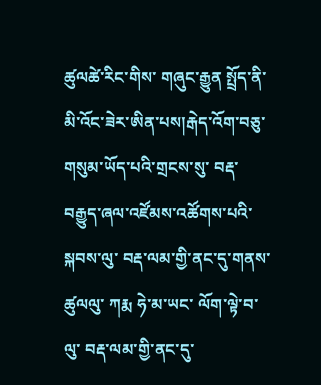ཚུལཚེ་རིང་གིས་ གཞུང་རྒྱུན སྤྲོད་ནི་མི་འོང་ཟེར་ཨིན་པས།རྒེད་འོག་བཅུ་གསུམ་ཡོད་པའི་གྲངས་སུ་ བརྡ་བརྒྱུད་ཞལ་འཛོམས་འཚོགས་པའི་སྐབས་ལུ་ བརྡ་ལམ་གྱི་ནང་དུ་གནས་ཚུལལུ་ ཀརྨ ཧེ་མ་ཡང་ ལོག་ལྟེ་བ་ལུ་ བརྡ་ལམ་གྱི་ནང་དུ་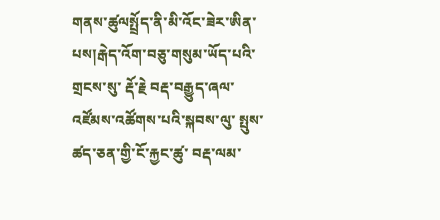གནས་ཚུལསྤྲོད་ནི་མི་འོང་ཟེར་ཨིན་པས།རྒེད་འོག་བཅུ་གསུམ་ཡོད་པའི་གྲངས་སུ་ རྡོ་རྗེ བརྡ་བརྒྱུད་ཞལ་འཛོམས་འཚོགས་པའི་སྐབས་ལུ་ སྤུས་ཚད་ཅན་གྱི་ངོ་རྐྱང་ཚུ་ བརྡ་ལམ་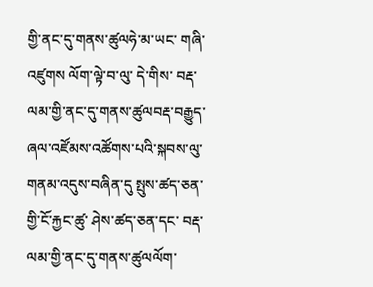གྱི་ནང་དུ་གནས་ཚུལཧེ་མ་ཡང་ གཞི་འཛུགས ལོག་ལྟེ་བ་ལུ་ དེ་གིས་ བརྡ་ལམ་གྱི་ནང་དུ་གནས་ཚུལབརྡ་བརྒྱུད་ཞལ་འཛོམས་འཚོགས་པའི་སྐབས་ལུ་ གནམ་འདུས་བཞིན་དུ སྤུས་ཚད་ཅན་གྱི་ངོ་རྐྱང་ཚུ་ ཤེས་ཚད་ཅན་དང་ བརྡ་ལམ་གྱི་ནང་དུ་གནས་ཚུལལོག་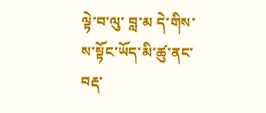ལྟེ་བ་ལུ་ བླ་མ དེ་གིས་ ས་སྟོང་ཡོད་མི་ཚུ་ནང་ བརྡ་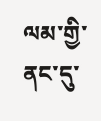ལམ་གྱི་ནང་དུ་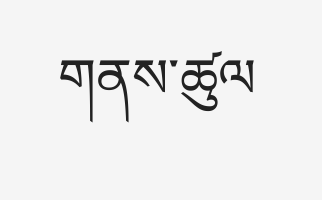གནས་ཚུལ